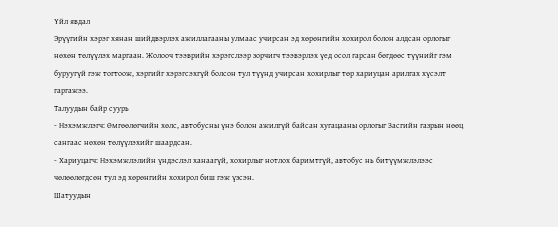Үйл явдал
Эрүүгийн хэрэг хянан шийдвэрлэх ажиллагааны улмаас учирсан эд хөрөнгийн хохирол болон алдсан орлогыг нөхөн төлүүлэх маргаан. Жолооч тээврийн хэрэгслээр зорчигч тээвэрлэх үед осол гарсан бөгдөөс түүнийг гэм буруугүй гэж тогтоож, хэргийг хэрэгсэхгүй болсон тул түүнд учирсан хохирлыг төр хариуцан арилгах хүсэлт гаргажээ.
Талуудын байр суурь
- Нэхэмжлэгч: Өмгөөлөгчийн хөлс, автобусны үнэ болон ажилгүй байсан хугацааны орлогыг Засгийн газрын нөөц сангаас нөхөн төлүүлэхийг шаардсан.
- Хариуцагч: Нэхэмжлэлийн үндэслэл ханаагүй, хохирлыг нотлох баримтгүй, автобус нь битүүмжлэлээс чөлөөлөгдсөн тул эд хөрөнгийн хохирол биш гэж үзсэн.
Шатуудын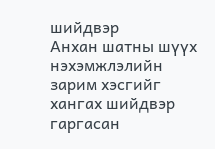шийдвэр
Анхан шатны шүүх нэхэмжлэлийн зарим хэсгийг хангах шийдвэр гаргасан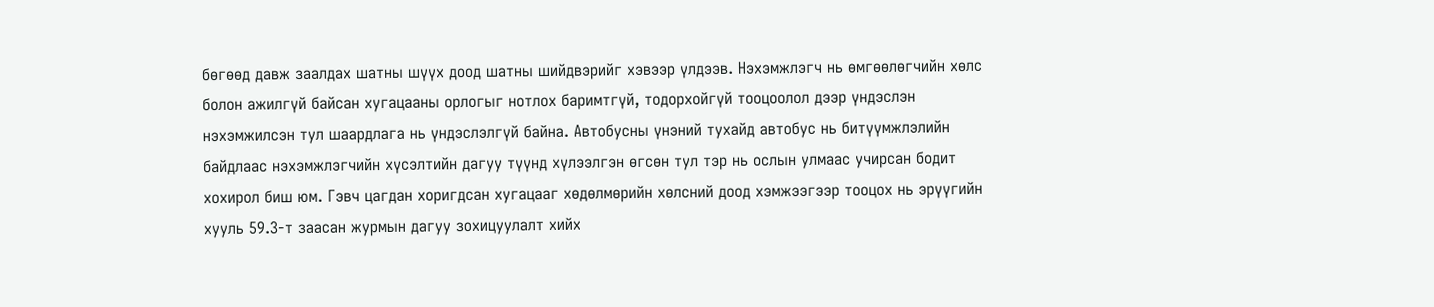бөгөөд давж заалдах шатны шүүх доод шатны шийдвэрийг хэвээр үлдээв. Нэхэмжлэгч нь өмгөөлөгчийн хөлс болон ажилгүй байсан хугацааны орлогыг нотлох баримтгүй, тодорхойгүй тооцоолол дээр үндэслэн нэхэмжилсэн тул шаардлага нь үндэслэлгүй байна. Автобусны үнэний тухайд автобус нь битүүмжлэлийн байдлаас нэхэмжлэгчийн хүсэлтийн дагуу түүнд хүлээлгэн өгсөн тул тэр нь ослын улмаас учирсан бодит хохирол биш юм. Гэвч цагдан хоригдсан хугацааг хөдөлмөрийн хөлсний доод хэмжээгээр тооцох нь эрүүгийн хууль 59.3-т заасан журмын дагуу зохицуулалт хийх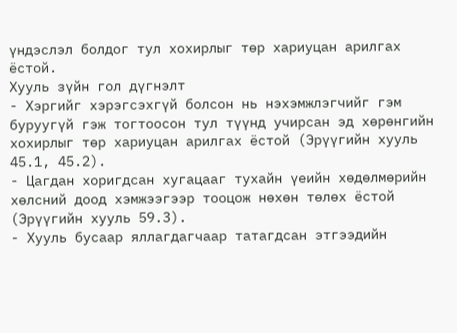үндэслэл болдог тул хохирлыг төр хариуцан арилгах ёстой.
Хууль зүйн гол дүгнэлт
- Хэргийг хэрэгсэхгүй болсон нь нэхэмжлэгчийг гэм буруугүй гэж тогтоосон тул түүнд учирсан эд хөрөнгийн хохирлыг төр хариуцан арилгах ёстой (Эрүүгийн хууль 45.1, 45.2).
- Цагдан хоригдсан хугацааг тухайн үеийн хөдөлмөрийн хөлсний доод хэмжээгээр тооцож нөхөн төлөх ёстой (Эрүүгийн хууль 59.3).
- Хууль бусаар яллагдагчаар татагдсан этгээдийн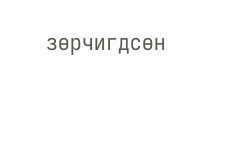зөрчигдсөн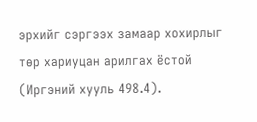эрхийг сэргээх замаар хохирлыг төр хариуцан арилгах ёстой (Иргэний хууль 498.4).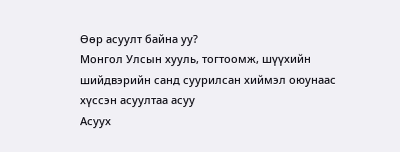Өөр асуулт байна уу?
Монгол Улсын хууль, тогтоомж, шүүхийн шийдвэрийн санд суурилсан хиймэл оюунаас хүссэн асуултаа асуу
Асуух